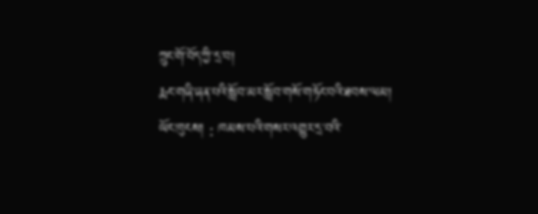ཀྲུང་གོ་བོད་ཀྱི་དྲ་བ།
རྨང་གཞི་ཞན་པའི་སློབ་མར་སློབ་གསོ་གཏོང་བའི་ཐབས་ལམ།
ཡོང་ཁུངས། : ཁམས་པའི་གསར་འགྱུར་དྲ་བའི་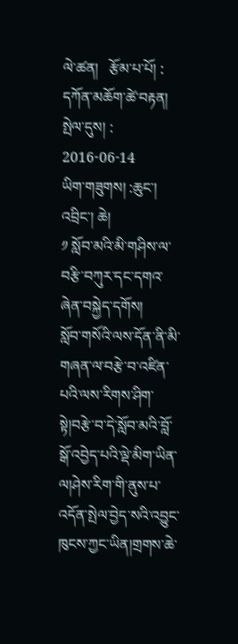ལེ་ཚན།   རྩོམ་པ་པོ། : དཀོན་མཆོག་ཚེ་བརྟན།   སྤེལ་དུས། : 2016-06-14
ཡིག་གཟུགས། :ཆུང་། འབྲིང་། ཆེ།
༡ སློབ་མའི་མི་གཤིས་ལ་བརྩི་བཀུར་དང་དགའ་ཞེན་བསྐྱེད་དགོས།
སློབ་གསོའི་ལས་དོན་ནི་མི་གཞན་ལ་བརྩེ་བ་འཛིན་པའི་ལས་རིགས་ཤིག་སྟེ།བརྩེ་བ་དེ་སློབ་མའི་བློ་སྒོ་འབྱེད་པའི་ལྡེ་མིག་ཡིན་ལ།ཤེས་རིག་གི་ནུས་པ་འདོན་སྤེལ་བྱེད་སའི་འབྱུང་ཁུངས་ཀྱང་ཡིན།གྲགས་ཆེ་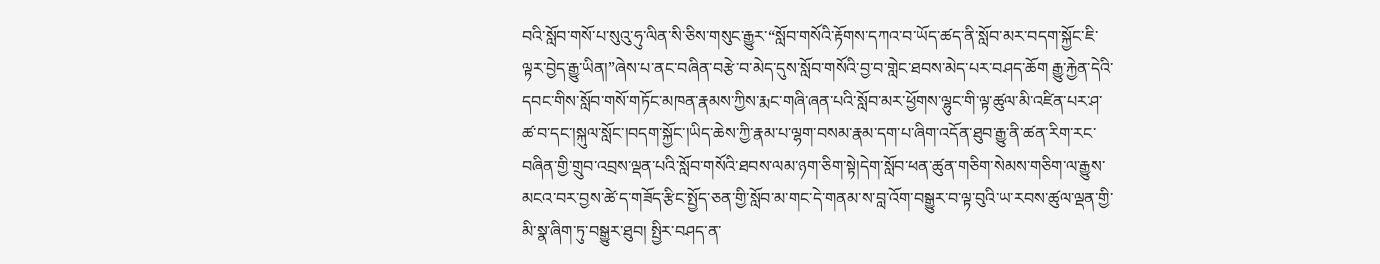བའི་སློབ་གསོ་པ་སུའུ་ཧུ་ལིན་སི་ཅིས་གསུང་རྒྱུར་“སློབ་གསོའི་རྟོགས་དཀའ་བ་ཡོད་ཚད་ནི་སློབ་མར་བདག་སྐྱོང་ཇི་ལྟར་བྱེད་རྒྱུ་ཡིན།”ཞེས་པ་ནང་བཞིན་བརྩེ་བ་མེད་དུས་སློབ་གསོའི་བྱ་བ་གླེང་ཐབས་མེད་པར་བཤད་ཆོག རྒྱུ་རྐྱེན་དེའི་དབང་གིས་སློབ་གསོ་གཏོང་མཁན་རྣམས་ཀྱིས་རྨང་གཞི་ཞན་པའི་སློབ་མར་ཕྱོགས་ལྷུང་གི་ལྟ་ཚུལ་མི་འཛིན་པར་ཤ་ཚ་བ་དང་།སྐུལ་སློང་།བདག་སྐྱོང་།ཡིད་ཆེས་ཀྱི་རྣམ་པ་ལྷག་བསམ་རྣམ་དག་པ་ཞིག་འདོན་ཐུབ་རྒྱུ་ནི་ཚན་རིག་རང་བཞིན་གྱི་གྲུབ་འབྲས་ལྡན་པའི་སློབ་གསོའི་ཐབས་ལམ་ཉག་ཅིག་སྟེ།དེག་སློབ་ཕན་ཚུན་གཅིག་སེམས་གཅིག་ལ་རྒྱུས་མངའ་བར་བྱས་ཚེ་ད་གཟོད་རྩིང་སྤྱོད་ཅན་གྱི་སློབ་མ་གང་དེ་གནམ་ས་བླ་འོག་བསྒྱུར་བ་ལྟ་བུའི་ཡ་རབས་ཚུལ་ལྡན་གྱི་མི་སྣ་ཞིག་ཏུ་བསྒྱུར་ཐུབ། སྤྱིར་བཤད་ན་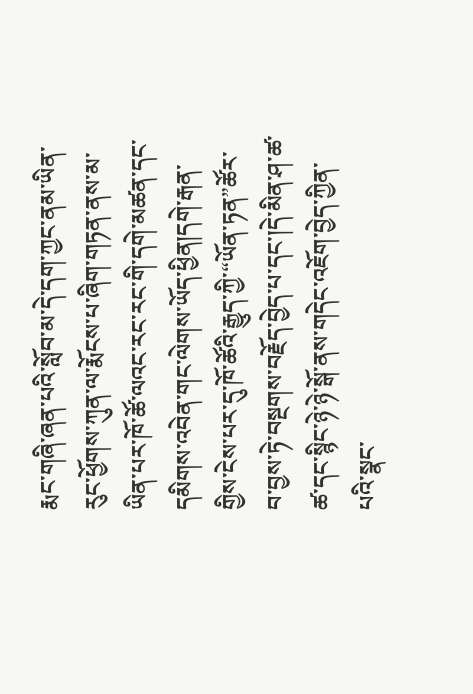རྨང་གཞི་ཞན་པའི་སློབ་མ་དེ་དག་ཀྱང་ནམ་ཡིན་རུང་ཕྱོགས་ཀུན་ལ་རྨོངས་པ་ཞིག་གཏན་ནས་མ་ཡིན་པར་ཁོ་ཚོ་ལའང་རང་རང་གི་དགེ་མཚན་དང་དམིགས་འབེན་གང་ལེགས་ཡོད་ཕྱིན།དགེ་རྒན་གྱིས་ངེས་པར་དུ་ཁོ་ཚོའི་རྒྱུད་ཀྱི་“ཡོན་ཏན”ཚོར་བ་བྱས་ཏེ་བསྔགས་བརྗོད་བྱེད་པ་དང་།དེ་མིན་ཤ་ཚ་ཚ་དང་སྙིང་ཉེ་ཉེ་སྒོ་ནས་གདེང་འཇོག་བྱེད་ཀྱིན་པའི་སྣང་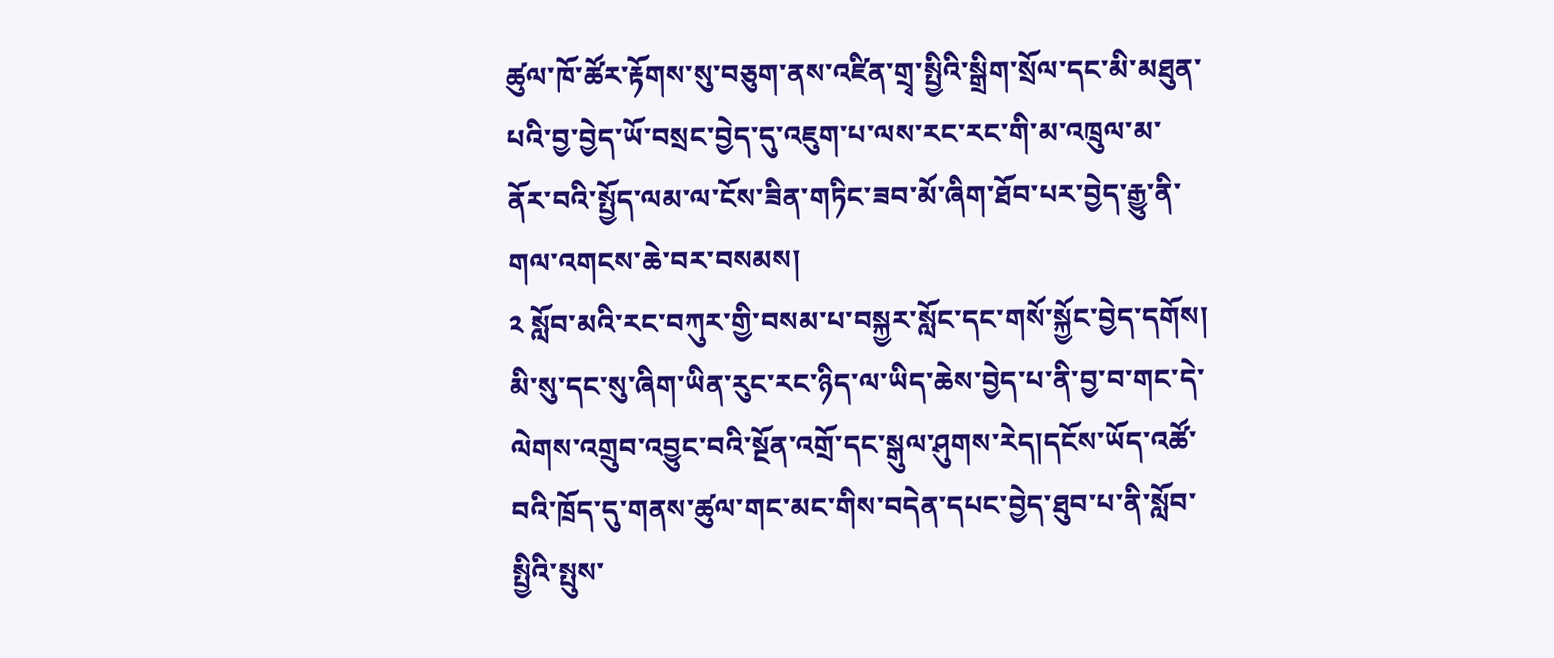ཚུལ་ཁོ་ཚོར་རྟོགས་སུ་བཅུག་ནས་འཛིན་གྲྭ་སྤྱིའི་སྒྲིག་སྲོལ་དང་མི་མཐུན་པའི་བྱ་བྱེད་ཡོ་བསྲང་བྱེད་དུ་འཇུག་པ་ལས་རང་རང་གི་མ་འཁྲུལ་མ་ནོར་བའི་སྤྱོད་ལམ་ལ་ངོས་ཟིན་གཏིང་ཟབ་མོ་ཞིག་ཐོབ་པར་བྱེད་རྒྱུ་ནི་གལ་འགངས་ཆེ་བར་བསམས།
༢ སློབ་མའི་རང་བཀུར་གྱི་བསམ་པ་བསྐྱར་སློང་དང་གསོ་སྐྱོང་བྱེད་དགོས།
མི་སུ་དང་སུ་ཞིག་ཡིན་རུང་རང་ཉིད་ལ་ཡིད་ཆེས་བྱེད་པ་ནི་བྱ་བ་གང་དེ་ལེགས་འགྲུབ་འབྱུང་བའི་སྔོན་འགྲོ་དང་སྒུལ་ཤུགས་རེད།དངོས་ཡོད་འཚོ་བའི་ཁྲོད་དུ་གནས་ཚུལ་གང་མང་གིས་བདེན་དཔང་བྱེད་ཐུབ་པ་ནི་སློབ་སྤྱིའི་སྤུས་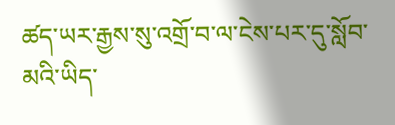ཚད་ཡར་རྒྱས་སུ་འགྲོ་བ་ལ་ངེས་པར་དུ་སློབ་མའི་ཡིད་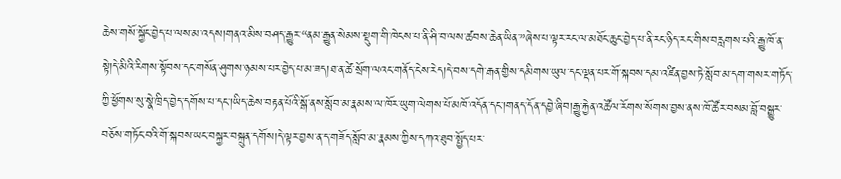ཆེས་གསོ་སྐྱོང་བྱེད་པ་ལས་མ་འདས།གནའ་མིས་བཤད་རྒྱུར་“ནམ་རྒྱུན་སེམས་སྡུག་གི་ཁེངས་པ་ནི་ཤི་བ་ལས་ཚབས་ཆེན་ཡིན་”ཞེས་པ་ལྟར་རང་ལ་མཐོང་ཆུང་བྱེད་པ་ནི་རང་ཉིད་རང་གིས་བརླགས་པའི་རྒྱུ་ཁོ་ན་སྟེ།དེ་མིའི་རིགས་སྟོབས་དང་གསོན་ཤུགས་ཉམས་པར་བྱེད་པ་མ་ཟད།ཐ་ན་ཚེ་སྲོག་ལའང་གནོད་ངེས་རེད།དེ་བས་དགེ་རྒན་གྱིས་དམིགས་ཡུལ་དང་ལྡན་པར་གོ་སྐབས་དམ་འཛིན་བྱས་ཏེ་སློབ་མ་དག་གསར་གཏོད་ཀྱི་ཕྱོགས་སུ་སྣེ་ཁྲིད་བྱེད་དགོས་པ་དང་།ཡིད་ཆེས་བརྟན་པོའི་སྒོ་ནས་སློབ་མ་རྣམས་ལ་ཁོར་ཡུག་ལེགས་པོ་མཁོ་འདོན་དང་།གནད་དོན་དབྱེ་ཞིབ།རྒྱུ་རྐྱེན་འཚོལ་རོགས་སོགས་བྱས་ནས་ཁོ་ཚོར་བསམ་བློ་བསྒྱུར་བཅོས་གཏོང་བའི་གོ་སྐབས་ཡང་བསྐྱར་བསྐྲུན་དགོས།དེ་ལྟར་བྱས་ན་ད་གཟོད་སློབ་མ་རྣམས་ཀྱིས་དཀའ་ཐུབ་སྤྱོད་པར་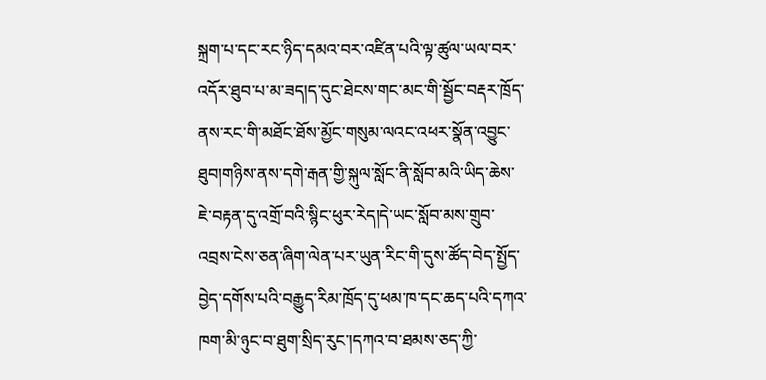སྐྲག་པ་དང་རང་ཉིད་དམའ་བར་འཛིན་པའི་ལྟ་ཚུལ་ཡལ་བར་འདོར་ཐུབ་པ་མ་ཟད།ད་དུང་ཐེངས་གང་མང་གི་སྦྱོང་བརྡར་ཁྲོད་ནས་རང་གི་མཐོང་ཐོས་མྱོང་གསུམ་ལའང་འཕར་སྣོན་འབྱུང་ཐུབ།གཉིས་ནས་དགེ་རྒན་གྱི་སྐུལ་སློང་ནི་སློབ་མའི་ཡིད་ཆེས་ཇེ་བརྟན་དུ་འགྲོ་བའི་སྙིང་ཕུར་རེད།དེ་ཡང་སློབ་མས་གྲུབ་འབྲས་ངེས་ཅན་ཞིག་ལེན་པར་ཡུན་རིང་གི་དུས་ཚོད་བེད་སྤྱོད་བྱེད་དགོས་པའི་བརྒྱུད་རིམ་ཁྲོད་དུ་ཕམ་ཁ་དང་ཆད་པའི་དཀའ་ཁག་མི་ཉུང་བ་ཐུག་སྲིད་རུང་།དཀའ་བ་ཐམས་ཅད་ཀྱི་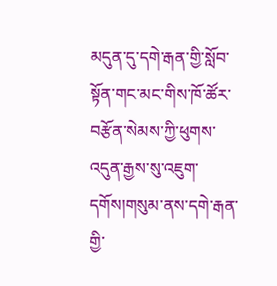མདུན་དུ་དགེ་རྒན་གྱི་སློབ་སྟོན་གང་མང་གིས་ཁོ་ཚོར་བརྩོན་སེམས་ཀྱི་ཕུགས་འདུན་རྒྱས་སུ་འཇུག་དགོས།གསུམ་ནས་དགེ་རྒན་གྱི་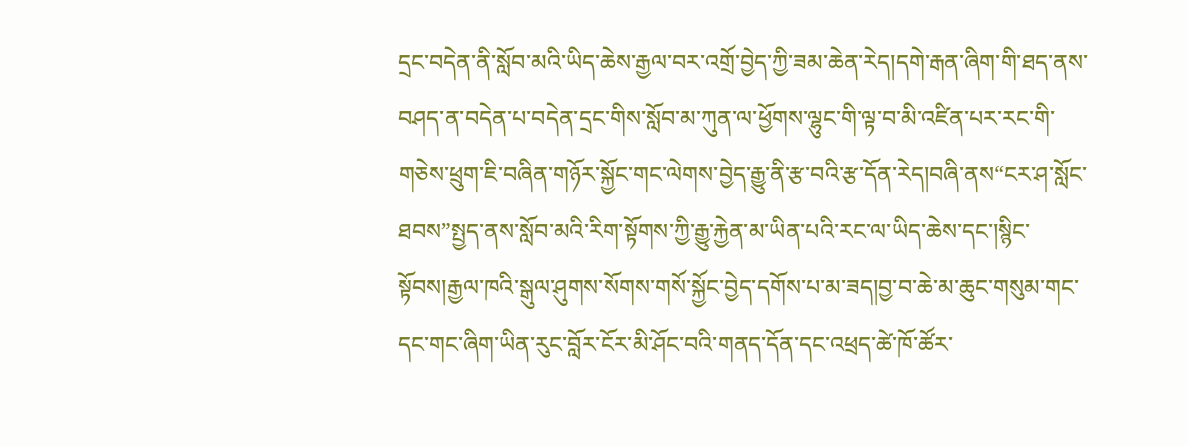དྲང་བདེན་ནི་སློབ་མའི་ཡིད་ཆེས་རྒྱལ་བར་འགྲོ་བྱེད་ཀྱི་ཟམ་ཆེན་རེད།དགེ་རྒན་ཞིག་གི་ཐད་ནས་བཤད་ན་བདེན་པ་བདེན་དྲང་གིས་སློབ་མ་ཀུན་ལ་ཕྱོགས་ལྷུང་གི་ལྟ་བ་མི་འཛིན་པར་རང་གི་གཅེས་ཕྲུག་ཇི་བཞིན་གཉོར་སྐྱོང་གང་ལེགས་བྱེད་རྒྱུ་ནི་རྩ་བའི་རྩ་དོན་རེད།བཞི་ནས“ངར་ཤ་སློང་ཐབས”སྤྱད་ནས་སློབ་མའི་རིག་སྟོགས་ཀྱི་རྒྱུ་རྐྱེན་མ་ཡིན་པའི་རང་ལ་ཡིད་ཆེས་དང་།སྙིང་སྟོབས།རྒྱལ་ཁའི་སྒུལ་ཤུགས་སོགས་གསོ་སྐྱོང་བྱེད་དགོས་པ་མ་ཟད།བྱ་བ་ཆེ་མ་ཆུང་གསུམ་གང་དང་གང་ཞིག་ཡིན་རུང་བློར་ངོར་མི་ཤོང་བའི་གནད་དོན་དང་འཕྲད་ཚེ་ཁོ་ཚོར་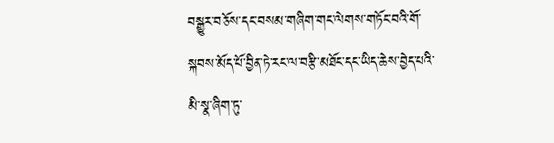བསྒྱུར་བཅོས་དང་བསམ་གཞིག་གང་ལེགས་གཏོང་བའི་གོ་སྐབས་མོད་པོ་བྱིན་ཏེ་རང་ལ་བརྩི་མཐོང་དང་ཡིད་ཆེས་བྱེད་པའི་མི་སྣ་ཞིག་ཏུ་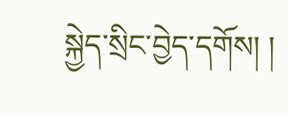སྐྱེད་སྲིང་བྱེད་དགོས། །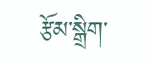རྩོམ་སྒྲིག་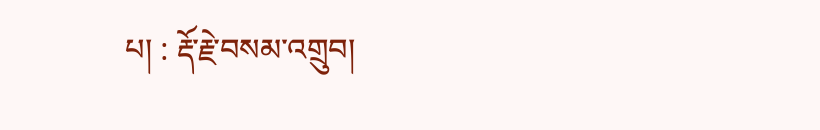པ། : རྡོ་རྗེ་བསམ་འགྲུབ།